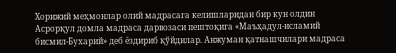Хорижий меҳмонлар олий мадрасага келишларидан бир кун олдин Асрорқул домла мадраса дарвозаси пештоқига «Маъҳадул-исламий бисмил-Бухарий» деб ёздириб қўйдилар. Анжуман қатнашчилари мадраса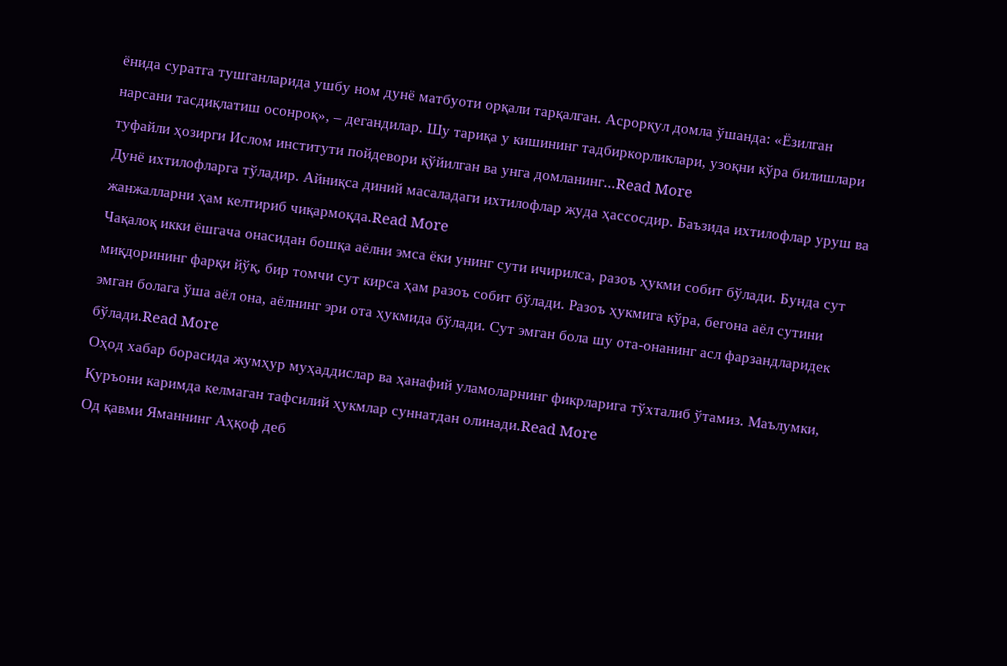ёнида суратга тушганларида ушбу ном дунё матбуоти орқали тарқалган. Асрорқул домла ўшанда: «Ёзилган нарсани тасдиқлатиш осонроқ», – дегандилар. Шу тариқа у кишининг тадбиркорликлари, узоқни кўра билишлари туфайли ҳозирги Ислом институти пойдевори қўйилган ва унга домланинг...Read More
Дунё ихтилофларга тўладир. Айниқса диний масаладаги ихтилофлар жуда ҳассосдир. Баъзида ихтилофлар уруш ва жанжалларни ҳам келтириб чиқармоқда.Read More
Чақалоқ икки ёшгача онасидан бошқа аёлни эмса ёки унинг сути ичирилса, разоъ ҳукми собит бўлади. Бунда сут миқдорининг фарқи йўқ, бир томчи сут кирса ҳам разоъ собит бўлади. Разоъ ҳукмига кўра, бегона аёл сутини эмган болага ўша аёл она, аёлнинг эри ота ҳукмида бўлади. Сут эмган бола шу ота-онанинг асл фарзандларидек бўлади.Read More
Оҳод хабар борасида жумҳур муҳаддислар ва ҳанафий уламоларнинг фикрларига тўхталиб ўтамиз. Маълумки, Қуръони каримда келмаган тафсилий ҳукмлар суннатдан олинади.Read More
Од қавми Яманнинг Аҳқоф деб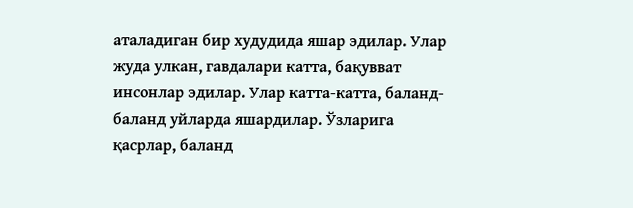аталадиган бир худудида яшар эдилар. Улар жуда улкан, гавдалари катта, бақувват инсонлар эдилар. Улар катта-катта, баланд-баланд уйларда яшардилар. Ўзларига қасрлар, баланд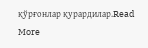қўрғонлар қурардилар.Read More